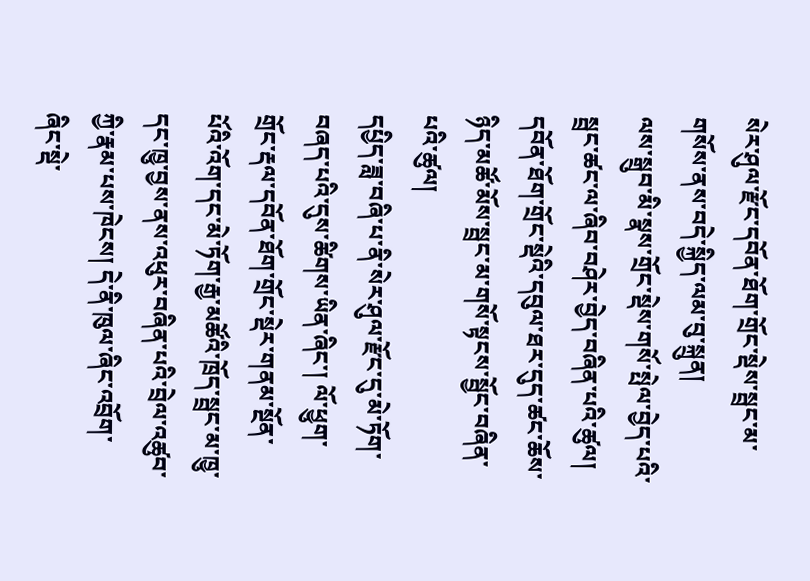སེར་ཤུལ་རྫོང་དབོན་ཐོག་གྲོང་སྡེས་སྦྲང་མ་ གསོས་ནས་བདེ་སྐྱིད་ལམ་བུ་སྐྲུན།
ལས་སྒྲུབ་མི་སྣས་གྲོང་སྡེས་གསོ་སྤེལ་བྱེད་པའི་སྦྲང་ཚང་ལ་ཞིབ་བཤེར་བྱེད་བཞིན་པའི་ཚུལ།
དབོན་ཐོག་གྲོང་སྡེའི་དབུལ་ཐར་དུད་ཚང་ཆོས་ཉིད་མཚོ་མོས་སྦྲང་མ་གསོ་སྟངས་སྦྱོང་བཞིན་པའི་ཚུལ།
དཔྱིད་ཟླ་བཞི་པ་ནི་སེར་ཤུལ་རྫོང་དུ་མེ་ཏོག་བཞད་པའི་དུས་ཚིགས་ཡིན་ཞིང་། ལོ་ཕྱུག་གྲོང་རྡལ་དབོན་ཐོག་གྲོང་སྡེར་གནམ་སྔོན་པོའི་འོག་དང་མེ་ཏོག་རྒྱ་མཚོའི་ཁྲོད་སྦྲང་མ་ཁྱུ་དང་ཁྱུ་བྱས་ནས་འཕུར་བཞིན་པའི་བྲེལ་འཚུབ་ཀྱི་རྣམ་པས་ཁེངས། དེ་ནི་ཁུལ་ཞིང་འབྲོག་ཞིང་སྡེ་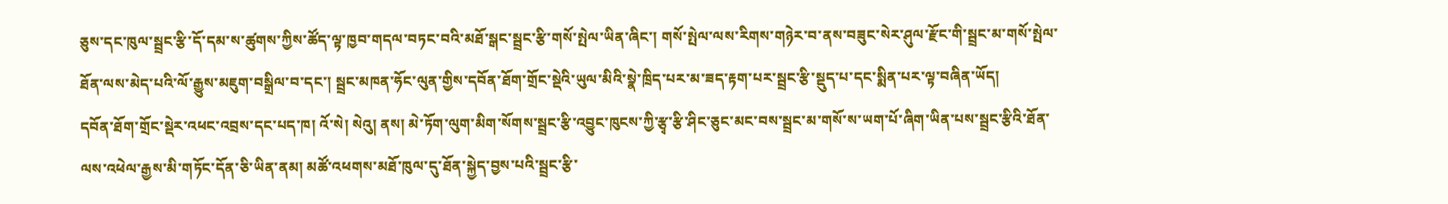ཅུས་དང་ཁུལ་སྦྲང་རྩི་དོ་དམ་ས་ཚུགས་ཀྱིས་ཚོད་ལྟ་ཁྱབ་གདལ་བཏང་བའི་མཐོ་སྒང་སྦྲང་རྩི་གསོ་སྤེལ་ཡིན་ཞིང་། གསོ་སྤེལ་ལས་རིགས་གཉེར་བ་ནས་བཟུང་སེར་ཤུལ་རྫོང་གི་སྦྲང་མ་གསོ་སྤེལ་ཐོན་ལས་མེད་པའི་ལོ་རྒྱུས་མཇུག་བསྒྲིལ་བ་དང་། སྦྲང་མཁན་ཧོང་ལུན་གྱིས་དབོན་ཐོག་གྲོང་སྡེའི་ཡུལ་མིའི་སྣེ་ཁྲིད་པར་མ་ཟད་རྟག་པར་སྦྲང་རྩི་སྡུད་པ་དང་སྨིན་པར་ལྟ་བཞིན་ཡོད།
དབོན་ཐོག་གྲོང་སྡེར་འཕང་འབྲས་དང་པད་ཁ། འོ་སེ། སེའུ། ནས། མེ་ཏོག་ལུག་མིག་སོགས་སྦྲང་རྩི་འབྱུང་ཁུངས་ཀྱི་རྩྭ་རྩི་ཤིང་ཅུང་མང་བས་སྦྲང་མ་གསོ་ས་ཡག་པོ་ཞིག་ཡིན་པས་སྦྲང་རྩིའི་ཐོན་ལས་འཕེལ་རྒྱས་མི་གཏོང་དོན་ཅི་ཡིན་ནམ། མཚོ་འཕགས་མཐོ་ཁུལ་དུ་ཐོན་སྐྱེད་བྱས་པའི་སྦྲང་རྩི་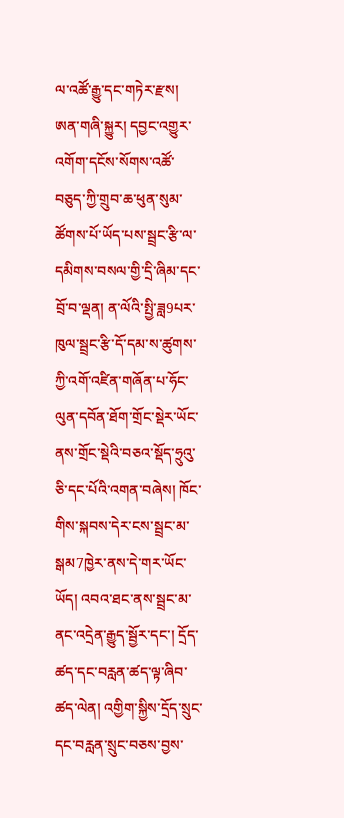ལ་འཚོ་རྒྱུ་དང་གཏེར་རྫས། ཨན་གཞི་སྐྱུར། དབྱང་འགྱུར་འགོག་དངོས་སོགས་འཚོ་བཅུད་ཀྱི་གྲུབ་ཆ་ཕུན་སུམ་ཚོགས་པོ་ཡོད་པས་སྦྲང་རྩི་ལ་དམིགས་བསལ་གྱི་དྲི་ཞིམ་དང་བྲོ་བ་ལྡན། ན་ལོའི་སྤྱི་ཟླ9པར་ཁུལ་སྦྲང་རྩི་དོ་དམ་ས་ཚུགས་ཀྱི་འགོ་འཛིན་གཞོན་པ་ཧོང་ལུན་དབོན་ཐོག་གྲོང་སྡེར་ཡོང་ནས་གྲོང་སྡེའི་བཅའ་སྡོད་ཧྲུའུ་ཅི་དང་པོའི་འགན་བཞེས། ཁོང་གིས་སྐབས་དེར་ངས་སྦྲང་མ་སྒམ7ཁྱེར་ནས་དེ་གར་ཡོང་ཡོད། འབའ་ཐང་ནས་སྦྲང་མ་ནང་འདྲེན་རྒྱུད་སྦྱོར་དང་། དྲོད་ཚད་དང་བརླན་ཚད་ལྟ་ཞིབ་ཚད་ལེན། འགྱིག་སྐྱིས་དྲོད་སྲུང་དང་བརླན་སྲུང་བཅས་བྱས་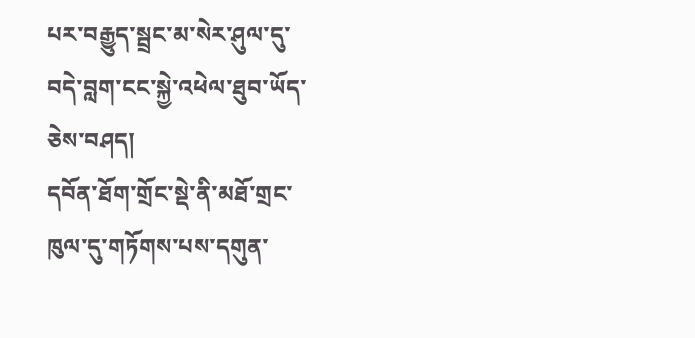པར་བརྒྱུད་སྦྲང་མ་སེར་ཤུལ་དུ་བདེ་བླག་ངང་སྐྱེ་འཕེལ་ཐུབ་ཡོད་ཅེས་བཤད།
དབོན་ཐོག་གྲོང་སྡེ་ནི་མཐོ་གྲང་ཁུལ་དུ་གཏོགས་པས་དགུན་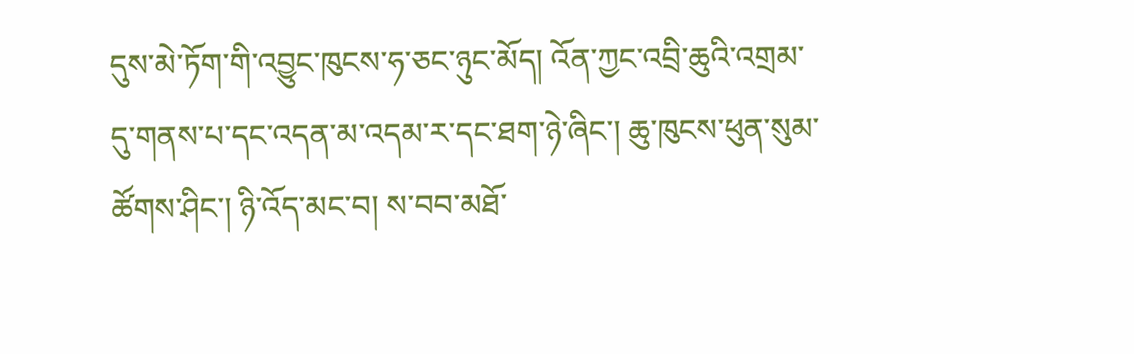དུས་མེ་ཏོག་གི་འབྱུང་ཁུངས་ཧ་ཅང་ཉུང་མོད། འོན་ཀྱང་འབྲི་ཆུའི་འགྲམ་དུ་གནས་པ་དང་འདན་མ་འདམ་ར་དང་ཐག་ཉེ་ཞིང་། ཆུ་ཁུངས་ཕུན་སུམ་ཚོགས་ཤིང་། ཉི་འོད་མང་བ། ས་བབ་མཐོ་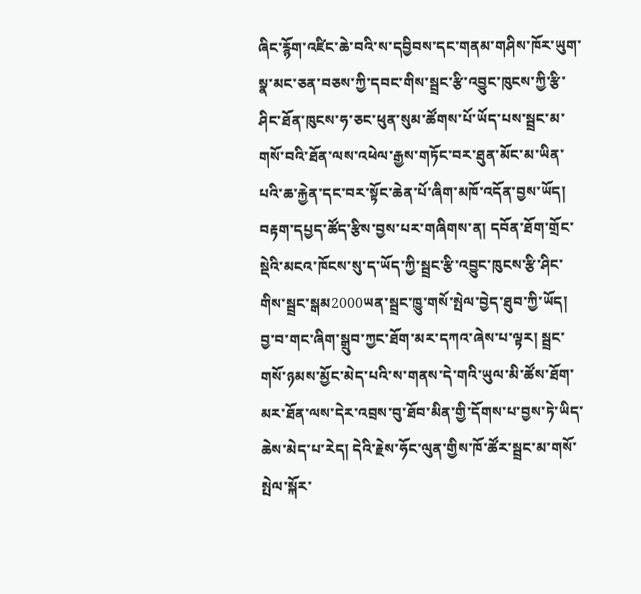ཞིང་རྙོག་འཛིང་ཆེ་བའི་ས་དབྱིབས་དང་གནམ་གཤིས་ཁོར་ཡུག་སྣ་མང་ཅན་བཅས་ཀྱི་དབང་གིས་སྦྲང་རྩི་འབྱུང་ཁུངས་ཀྱི་རྩི་ཤིང་ཐོན་ཁུངས་ཧ་ཅང་ཕུན་སུམ་ཚོགས་པོ་ཡོད་པས་སྦྲང་མ་གསོ་བའི་ཐོན་ལས་འཕེལ་རྒྱས་གཏོང་བར་ཐུན་མོང་མ་ཡིན་པའི་ཆ་རྐྱེན་དང་བར་སྟོང་ཆེན་པོ་ཞིག་མཁོ་འདོན་བྱས་ཡོད། བརྟག་དཔྱད་ཚོད་རྩིས་བྱས་པར་གཞིགས་ན། དབོན་ཐོག་གྲོང་སྡེའི་མངའ་ཁོངས་སུ་ད་ཡོད་ཀྱི་སྦྲང་རྩི་འབྱུང་ཁུངས་རྩི་ཤིང་གིས་སྦྲང་སྒམ2000ཡན་སྦྲང་ཁྱུ་གསོ་སྤེལ་བྱེད་ཐུབ་ཀྱི་ཡོད།
བྱ་བ་གང་ཞིག་སྒྲུབ་ཀྱང་ཐོག་མར་དཀའ་ཞེས་པ་ལྟར། སྦྲང་གསོ་ཉམས་མྱོང་མེད་པའི་ས་གནས་དེ་གའི་ཡུལ་མི་ཚོས་ཐོག་མར་ཐོན་ལས་དེར་འབྲས་བུ་ཐོབ་མིན་གྱི་དོགས་པ་བྱས་ཏེ་ཡིད་ཆེས་མེད་པ་རེད། དེའི་རྗེས་ཧོང་ལུན་གྱིས་ཁོ་ཚོར་སྦྲང་མ་གསོ་སྤེལ་སྐོར་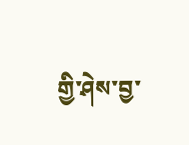གྱི་ཤེས་བྱ་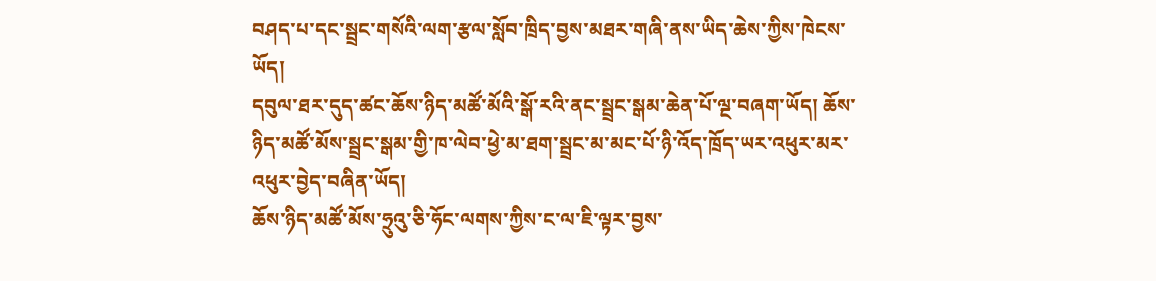བཤད་པ་དང་སྦྲང་གསོའི་ལག་རྩལ་སློབ་ཁྲིད་བྱས་མཐར་གཞི་ནས་ཡིད་ཆེས་ཀྱིས་ཁེངས་ཡོད།
དབུལ་ཐར་དུད་ཚང་ཆོས་ཉིད་མཚོ་མོའི་སྒོ་རའི་ནང་སྦྲང་སྒམ་ཆེན་པོ་ལྔ་བཞག་ཡོད། ཆོས་ཉིད་མཚོ་མོས་སྦྲང་སྒམ་གྱི་ཁ་ལེབ་ཕྱེ་མ་ཐག་སྦྲང་མ་མང་པོ་ཉི་འོད་ཁྲོད་ཡར་འཕུར་མར་འཕུར་བྱེད་བཞིན་ཡོད།
ཆོས་ཉིད་མཚོ་མོས་ཧྲུའུ་ཅི་ཧོང་ལགས་ཀྱིས་ང་ལ་ཇི་ལྟར་བྱས་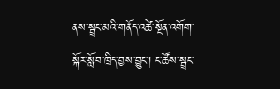ནས་སྦྲང་མའི་གནོད་འཚེ་སྔོན་འགོག་སྐོར་སློབ་ཁྲིད་བྱས་བྱུང་། ང་ཚོས་སྦྲང་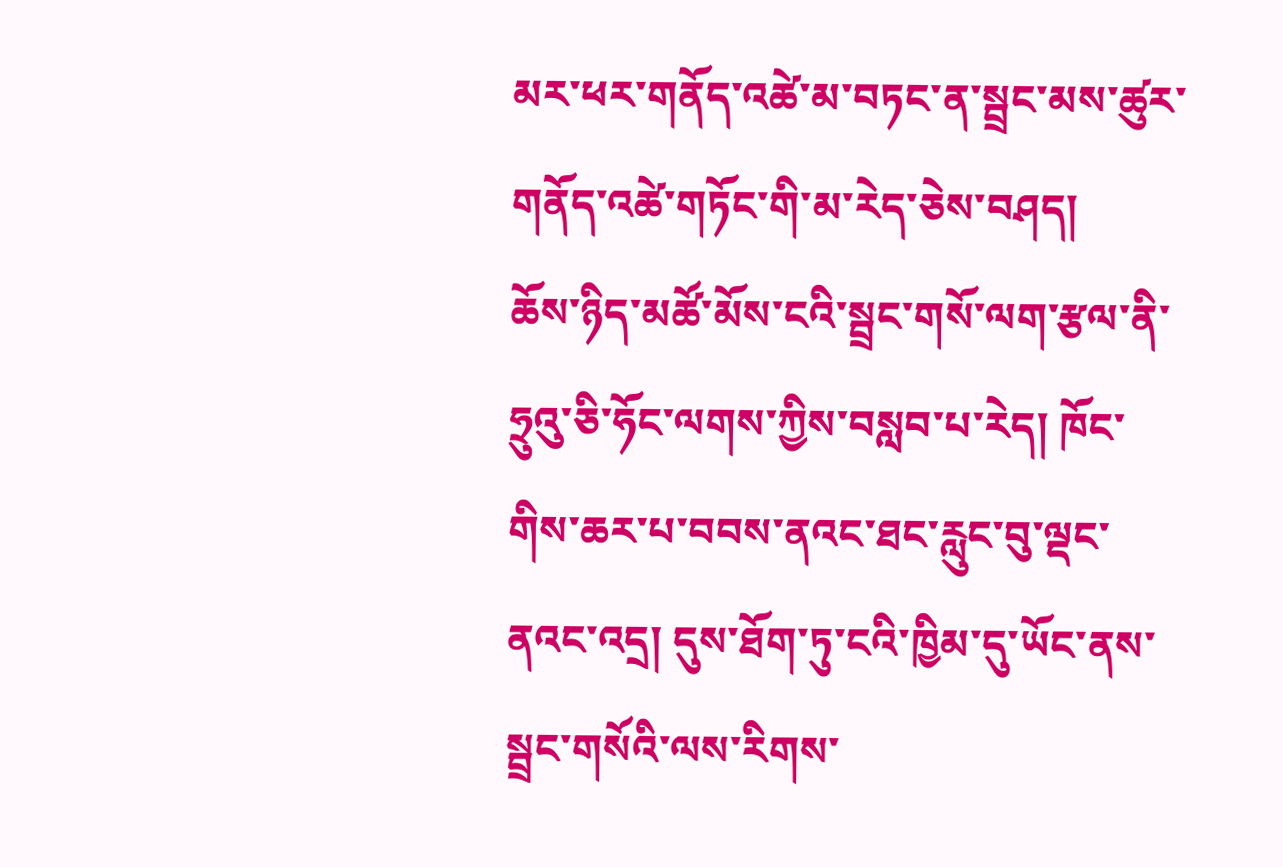མར་ཕར་གནོད་འཚེ་མ་བཏང་ན་སྦྲང་མས་ཚུར་གནོད་འཚེ་གཏོང་གི་མ་རེད་ཅེས་བཤད།
ཆོས་ཉིད་མཚོ་མོས་ངའི་སྦྲང་གསོ་ལག་རྩལ་ནི་ཧྲུའུ་ཅི་ཧོང་ལགས་ཀྱིས་བསླབ་པ་རེད། ཁོང་གིས་ཆར་པ་བབས་ནའང་ཐང་རླུང་བུ་ལྡང་ནའང་འདྲ། དུས་ཐོག་ཏུ་ངའི་ཁྱིམ་དུ་ཡོང་ནས་སྦྲང་གསོའི་ལས་རིགས་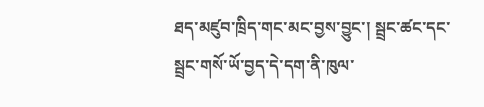ཐད་མཛུབ་ཁྲིད་གང་མང་བྱས་བྱུང་། སྦྲང་ཚང་དང་སྦྲང་གསོ་ཡོ་བྱད་དེ་དག་ནི་ཁུལ་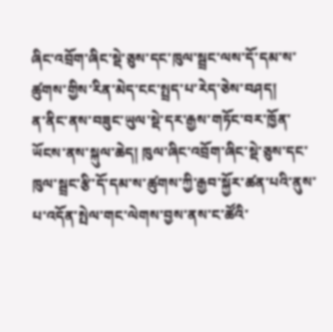ཞིང་འབྲོག་ཞིང་སྡེ་ཅུས་དང་ཁུལ་སྦྲང་ལས་དོ་དམ་ས་ཚུགས་གྱིས་རིན་མེད་ངང་སྤྲད་པ་རེད་ཅེས་བཤད།
ན་ནིང་ནས་བཟུང་ཡུལ་སྡེ་དར་རྒྱས་གཏོང་བར་ཁྱོན་ཡོངས་ནས་སྐུལ་ཆེད། ཁུལ་ཞིང་འབྲོག་ཞིང་སྡེ་ཅུས་དང་ཁུལ་སྦྲང་རྩི་དོ་དམ་ས་ཚུགས་ཀྱི་རྒྱབ་སྐྱོར་ཚན་པའི་ནུས་པ་འདོན་སྤེལ་གང་ལེགས་བྱས་ནས་ང་ཚོའི་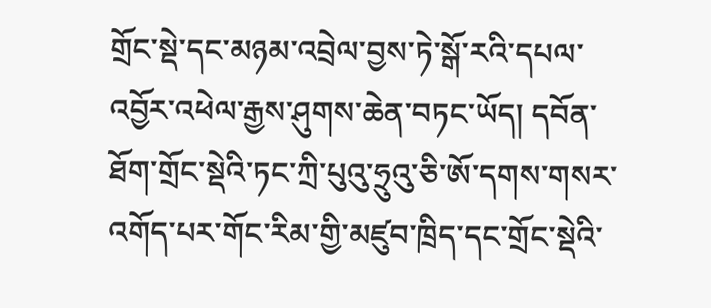གྲོང་སྡེ་དང་མཉམ་འབྲེལ་བྱས་ཏེ་སྒོ་རའི་དཔལ་འབྱོར་འཕེལ་རྒྱས་ཤུགས་ཆེན་བཏང་ཡོད། དབོན་ཐོག་གྲོང་སྡེའི་ཏང་ཀྲི་པུའུ་ཧྲུའུ་ཅི་ཨོ་དགས་གསར་འགོད་པར་གོང་རིམ་གྱི་མཛུབ་ཁྲིད་དང་གྲོང་སྡེའི་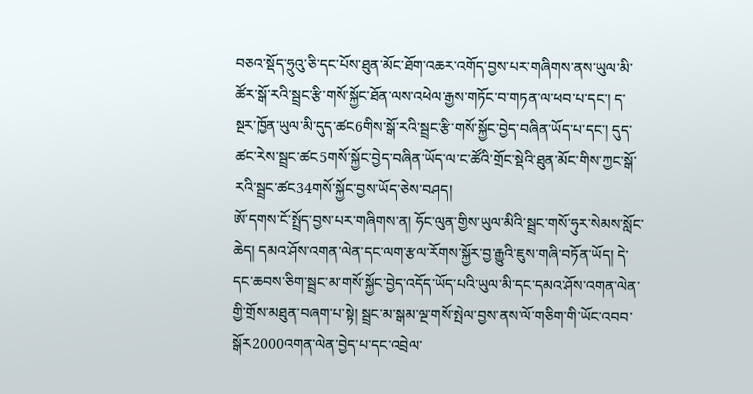བཅའ་སྡོད་ཧྲུའུ་ཅི་དང་པོས་ཐུན་མོང་ཐོག་འཆར་འགོད་བྱས་པར་གཞིགས་ནས་ཡུལ་མི་ཚོར་སྒོ་རའི་སྦྲང་རྩི་གསོ་སྐྱོང་ཐོན་ལས་འཕེལ་རྒྱས་གཏོང་བ་གཏན་ལ་ཕབ་པ་དང་། ད་སྔར་ཁྱོན་ཡུལ་མི་དུད་ཚང6གིས་སྒོ་རའི་སྦྲང་རྩི་གསོ་སྐྱོང་བྱེད་བཞིན་ཡོད་པ་དང་། དུད་ཚང་རེས་སྦྲང་ཚང5གསོ་སྐྱོང་བྱེད་བཞིན་ཡོད་ལ་ང་ཚོའི་གྲོང་སྡེའི་ཐུན་མོང་གིས་ཀྱང་སྒོ་རའི་སྦྲང་ཚང34གསོ་སྐྱོང་བྱས་ཡོད་ཅེས་བཤད།
ཨོ་དགས་ངོ་སྤྲོད་བྱས་པར་གཞིགས་ན། ཧོང་ལུན་གྱིས་ཡུལ་མིའི་སྦྲང་གསོ་ཧུར་སེམས་སློང་ཆེད། དམའ་ཤོས་འགན་ལེན་དང་ལག་རྩལ་རོགས་སྐྱོར་བྱ་རྒྱུའི་ཇུས་གཞི་བཏོན་ཡོད། དེ་དང་ཆབས་ཅིག་སྦྲང་མ་གསོ་སྐྱོང་བྱེད་འདོད་ཡོད་པའི་ཡུལ་མི་དང་དམའ་ཤོས་འགན་ལེན་གྱི་གྲོས་མཐུན་བཞག་པ་སྟེ། སྦྲང་མ་སྒམ་ལྔ་གསོ་སྤེལ་བྱས་ནས་ལོ་གཅིག་གི་ཡོང་འབབ་སྒོར2000འགན་ལེན་བྱེད་པ་དང་འབྲེལ་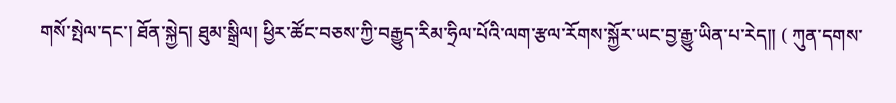གསོ་སྤེལ་དང་། ཐོན་སྐྱེད། ཐུམ་སྒྲིལ། ཕྱིར་ཚོང་བཅས་ཀྱི་བརྒྱུད་རིམ་ཧྲིལ་པོའི་ལག་རྩལ་རོགས་སྐྱོར་ཡང་བྱ་རྒྱུ་ཡིན་པ་རེད།། ( ཀུན་དགས་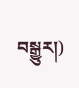བསྒྱུར།)